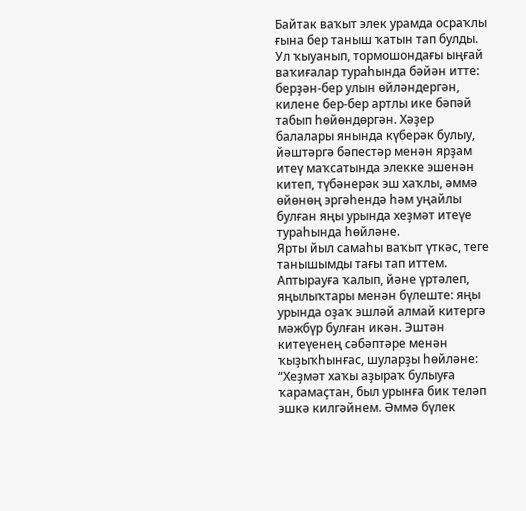Байтак ваҡыт элек урамда осраҡлы ғына бер таныш ҡатын тап булды. Ул ҡыуанып, тормошондағы ыңғай ваҡиғалар тураһында бәйән итте: берҙән-бер улын өйләндергән, килене бер-бер артлы ике бәпәй табып һөйөндөргән. Хәҙер балалары янында күберәк булыу, йәштәргә бәпестәр менән ярҙам итеү маҡсатында элекке эшенән китеп, түбәнерәк эш хаҡлы, әммә өйөнөң эргәһендә һәм уңайлы булған яңы урында хеҙмәт итеүе тураһында һөйләне.
Ярты йыл самаһы ваҡыт үткәс, теге танышымды тағы тап иттем. Аптырауға ҡалып, йәне үртәлеп, яңылыҡтары менән бүлеште: яңы урында оҙаҡ эшләй алмай китергә мәжбүр булған икән. Эштән китеүенең сәбәптәре менән ҡыҙыҡһынғас, шуларҙы һөйләне:
“Хеҙмәт хаҡы аҙыраҡ булыуға ҡарамаҫтан, был урынға бик теләп эшкә килгәйнем. Әммә бүлек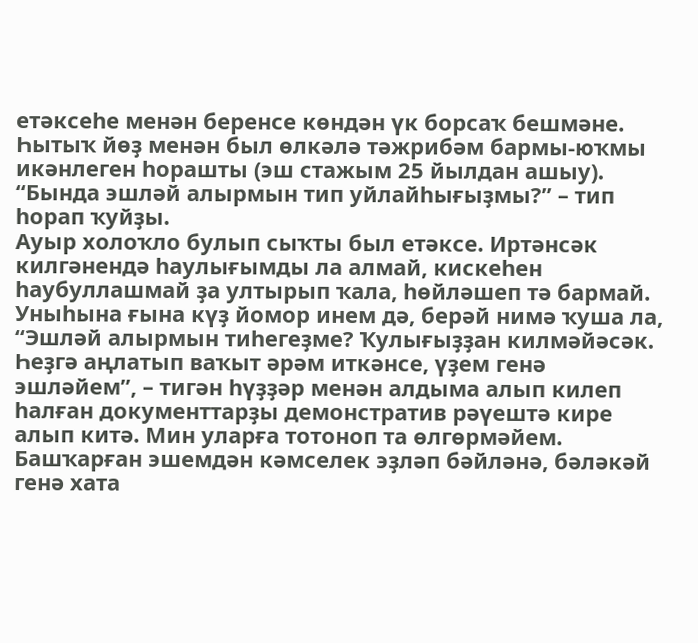етәксеһе менән беренсе көндән үк борсаҡ бешмәне. Һытыҡ йөҙ менән был өлкәлә тәжрибәм бармы-юҡмы икәнлеген һорашты (эш стажым 25 йылдан ашыу). “Бында эшләй алырмын тип уйлайһығыҙмы?” – тип һорап ҡуйҙы.
Ауыр холоҡло булып сыҡты был етәксе. Иртәнсәк килгәнендә һаулығымды ла алмай, кискеһен һаубуллашмай ҙа ултырып ҡала, һөйләшеп тә бармай. Уныһына ғына күҙ йомор инем дә, берәй нимә ҡуша ла, “Эшләй алырмын тиһегеҙме? Ҡулығыҙҙан килмәйәсәк. Һеҙгә аңлатып ваҡыт әрәм иткәнсе, үҙем генә эшләйем”, – тигән һүҙҙәр менән алдыма алып килеп һалған документтарҙы демонстратив рәүештә кире алып китә. Мин уларға тотоноп та өлгөрмәйем. Башҡарған эшемдән кәмселек эҙләп бәйләнә, бәләкәй генә хата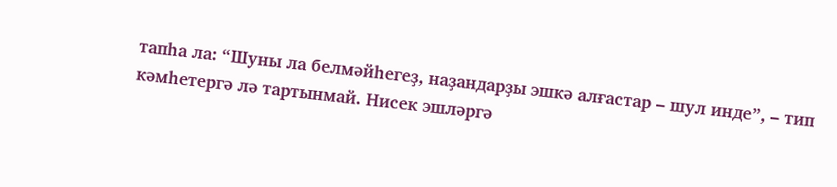тапһа ла: “Шуны ла белмәйһегеҙ, наҙандарҙы эшкә алғастар – шул инде”, – тип кәмһетергә лә тартынмай. Нисек эшләргә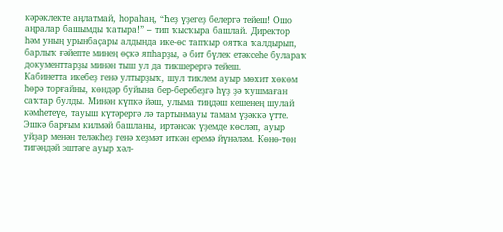кәрәклекте аңлатмай, һораһаң, “Һеҙ үҙегеҙ белергә тейеш! Ошо аңралар башымды ҡатыра!” – тип ҡысҡыра башлай. Директор һәм уның урынбаҫары алдында ике-өс тапҡыр оятҡа ҡалдырып, барлыҡ ғәйепте минең өҫкә япһарҙы, ә бит бүлек етәксеһе булараҡ документтарҙы минән тыш ул да тикшерергә тейеш.
Кабинетта икебеҙ генә ултырҙыҡ, шул тиклем ауыр мөхит хөкөм һөрә торғайны, көндәр буйына бер-беребеҙгә һүҙ ҙә ҡушмаған саҡтар булды. Минән күпкә йәш, улыма тиңдәш кешенең шулай кәмһетеүе, тауыш күтәрергә лә тартынмауы тамам үҙәккә үтте. Эшкә барғым килмәй башланы, иртәнсәк үҙемде көсләп, ауыр уйҙар менән теләкһеҙ генә хеҙмәт иткән еремә йүнәләм. Көнө-төн тигәндәй эштәге ауыр хәл-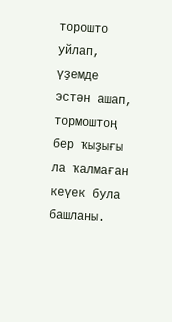торошто уйлап, үҙемде эстән ашап, тормоштоң бер ҡыҙығы ла ҡалмаған кеүек була башланы.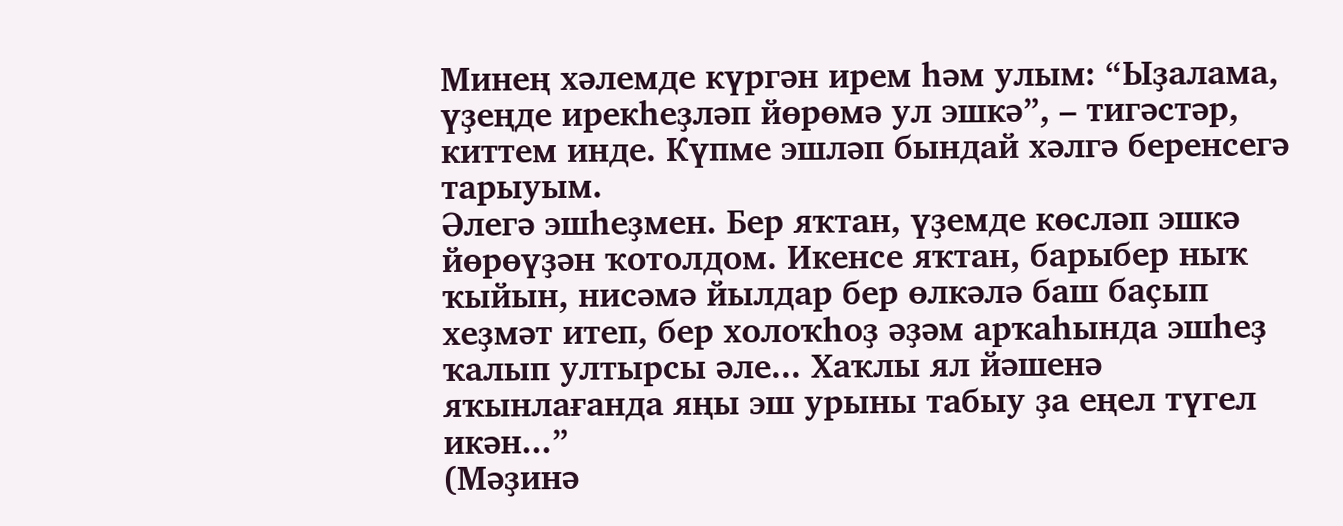Минең хәлемде күргән ирем һәм улым: “Ыҙалама, үҙеңде ирекһеҙләп йөрөмә ул эшкә”, – тигәстәр, киттем инде. Күпме эшләп бындай хәлгә беренсегә тарыуым.
Әлегә эшһеҙмен. Бер яҡтан, үҙемде көсләп эшкә йөрөүҙән ҡотолдом. Икенсе яҡтан, барыбер ныҡ ҡыйын, нисәмә йылдар бер өлкәлә баш баҫып хеҙмәт итеп, бер холоҡһоҙ әҙәм арҡаһында эшһеҙ ҡалып ултырсы әле... Хаҡлы ял йәшенә яҡынлағанда яңы эш урыны табыу ҙа еңел түгел икән...”
(Мәҙинә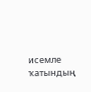исемле ҡатындың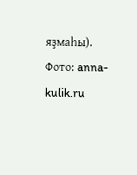яҙмаһы).
Фото: anna-kulik.ru